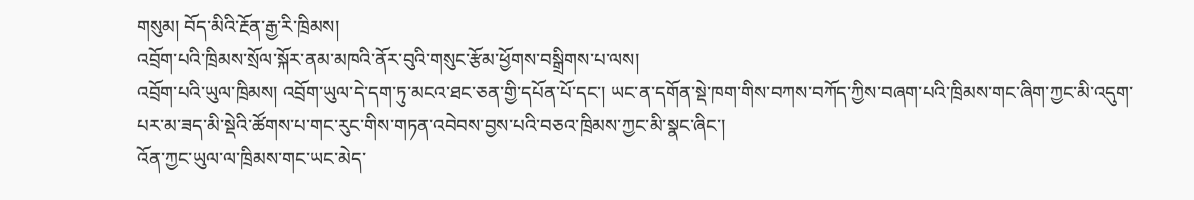གསུམ། བོད་མིའི་རྔོན་རྒྱ་རི་ཁྲིམས།
འབྲོག་པའི་ཁྲིམས་སྲོལ་སྐོར་ནམ་མཁའི་ནོར་བུའི་གསུང་རྩོམ་ཕྱོགས་བསྒྲིགས་པ་ལས།
འབྲོག་པའི་ཡུལ་ཁྲིམས། འབྲོག་ཡུལ་དེ་དག་ཏུ་མངའ་ཐང་ཅན་གྱི་དཔོན་པོ་དང་། ཡང་ན་དགོན་སྡེ་ཁག་གིས་བཀས་བཀོད་ཀྱིས་བཞག་པའི་ཁྲིམས་གང་ཞིག་ཀྱང་མི་འདུག་པར་མ་ཟད་མི་སྡེའི་ཚོགས་པ་གང་རུང་གིས་གཏན་འབེབས་བྱས་པའི་བཅའ་ཁྲིམས་ཀྱང་མི་སྣང་ཞིང་།
འོན་ཀྱང་ཡུལ་ལ་ཁྲིམས་གང་ཡང་མེད་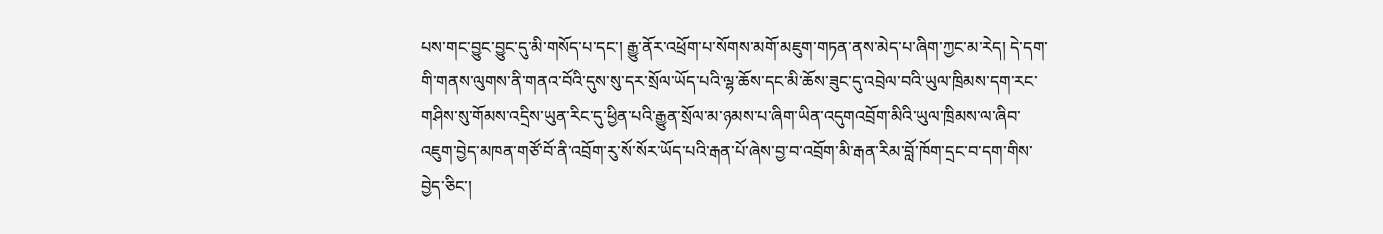པས་གང་བྱུང་བྱུང་དུ་མི་གསོད་པ་དང་། རྒྱུ་ནོར་འཕྲོག་པ་སོགས་མགོ་མཇུག་གཏན་ནས་མེད་པ་ཞིག་ཀྱང་མ་རེད། དེ་དག་གི་གནས་ལུགས་ནི་གནའ་བོའི་དུས་སུ་དར་སྲོལ་ཡོད་པའི་ལྷ་ཆོས་དང་མི་ཆོས་ཟུང་དུ་འབྲེལ་བའི་ཡུལ་ཁྲིམས་དག་རང་གཤིས་སུ་གོམས་འདྲིས་ཡུན་རིང་དུ་ཕྱིན་པའི་རྒྱུན་སྲོལ་མ་ཉམས་པ་ཞིག་ཡིན་འདུགའབྲོག་མིའི་ཡུལ་ཁྲིམས་ལ་ཞིབ་འཇུག་བྱེད་མཁན་གཙོ་བོ་ནི་འབྲོག་རུ་སོ་སོར་ཡོད་པའི་རྒན་པོ་ཞེས་བྱ་བ་འབྲོག་མི་རྒན་རིམ་བློ་ཁོག་དྲང་བ་དག་གིས་བྱེད་ཅིང་།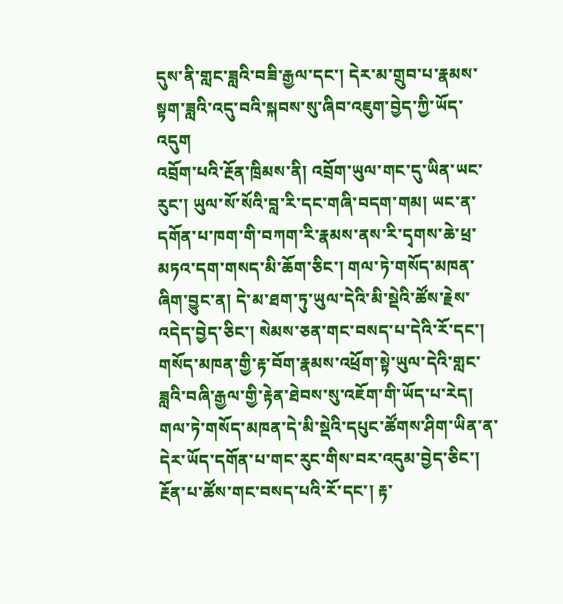དུས་ནི་གླང་ཟླའི་བཟི་རྒྱལ་དང་། དེར་མ་གྲུབ་པ་རྣམས་སྟག་ཟླའི་འདུ་བའི་སྐབས་སུ་ཞིབ་འཇུག་བྱེད་ཀྱི་ཡོད་འདུག
འབྲོག་པའི་རྔོན་ཁྲིམས་ནི། འབྲོག་ཡུལ་གང་དུ་ཡིན་ཡང་རུང་། ཡུལ་སོ་སོའི་བླ་རི་དང་གཞི་བདག་གམ། ཡང་ན་དགོན་པ་ཁག་གི་བཀག་རི་རྣམས་ནས་རི་དྭགས་ཆེ་ཕྲ་མཏའ་དག་གསད་མི་ཆོག་ཅིང་། གལ་ཏེ་གསོད་མཁན་ཞིག་བྱུང་ན། དེ་མ་ཐག་ཏུ་ཡུལ་དེའི་མི་སྡེའི་ཚོས་རྗེས་འདེད་བྱེད་ཅིང་། སེམས་ཅན་གང་བསད་པ་དེའི་རོ་དང་། གསོད་མཁན་གྱི་རྟ་བོག་རྣམས་འཕྲོག་སྟེ་ཡུལ་དེའི་གླང་ཟླའི་བཞི་རྒྱལ་གྱི་རྟེན་ཐེབས་སུ་འཇོག་གི་ཡོད་པ་རེད། གལ་ཏེ་གསོད་མཁན་དེ་མི་སྡེའི་དཔུང་ཚོགས་ཤིག་ཡིན་ན་དེར་ཡོད་དགོན་པ་གང་རུང་གིས་བར་འདུམ་བྱེད་ཅིང་། རྔོན་པ་ཚོས་གང་བསད་པའི་རོ་དང་། རྟ་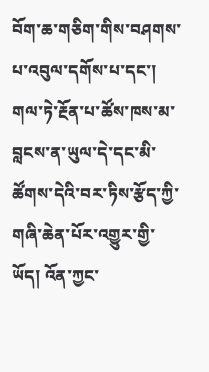བོག་ཆ་གཅིག་གིས་བཤགས་པ་འབུལ་དགོས་པ་དང་། གལ་ཏེ་རྔོན་པ་ཚོས་ཁས་མ་བླངས་ན་ཡུལ་དེ་དང་མི་ཚོགས་དེའི་བར་ཏིས་རྩོད་ཀྱི་གཞི་ཆེན་པོར་འགྱུར་གྱི་ཡོད། འོན་ཀྱང་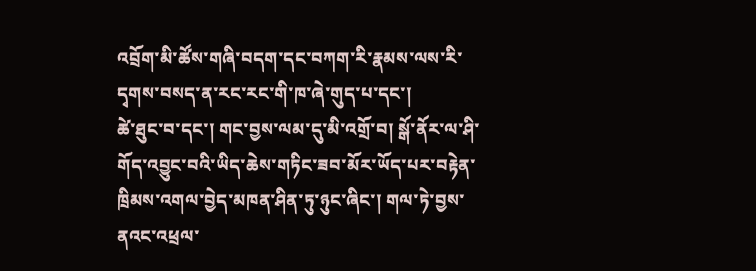འབྲོག་མི་ཚོས་གཞི་བདག་དང་བཀག་རི་རྣམས་ལས་རི་དྭགས་བསད་ན་རང་རང་གི་ཁ་ཞེ་གུད་པ་དང་།
ཚེ་ཐུང་བ་དང་། གང་བྱས་ལམ་དུ་མི་འགྲོ་བ། སྒོ་ནོར་ལ་ཤི་གོད་འབྱུང་བའི་ཡིད་ཆེས་གཏིང་ཟབ་མོར་ཡོད་པར་བརྟེན་ཁྲིམས་འགལ་བྱེད་མཁན་ཤིན་ཏུ་ཉུང་ཞིང་། གལ་ཏེ་བྱས་ནའང་འཕྲལ་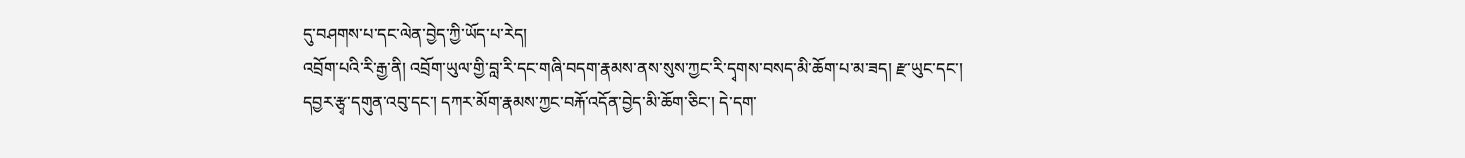དུ་བཤགས་པ་དང་ལེན་བྱེད་ཀྱི་ཡོད་པ་རེད།
འབྲོག་པའི་རི་རྒྱ་ནི། འབྲོག་ཡུལ་གྱི་བླ་རི་དང་གཞི་བདག་རྣམས་ནས་སུས་ཀྱང་རི་དྭགས་བསད་མི་ཆོག་པ་མ་ཟད། རྫ་ཡུང་དང་།
དབྱར་རྩྭ་དགུན་འབུ་དང་། དཀར་མོག་རྣམས་ཀྱང་བརྐོ་འདོན་བྱེད་མི་ཆོག་ཅིང་། དེ་དག་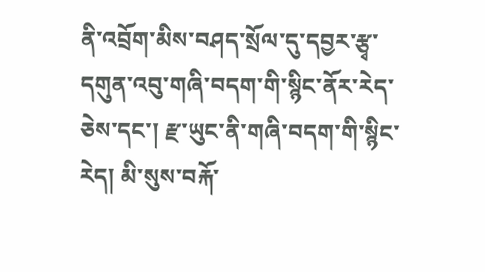ནི་འབྲོག་མིས་བཤད་སྲོལ་དུ་དབྱར་རྩྭ་དགུན་འབུ་གཞི་བདག་གི་སྙིང་ནོར་རེད་ཅེས་དང་། རྫ་ཡུང་ནི་གཞི་བདག་གི་སྙིང་རེད། མི་སུས་བརྐོ་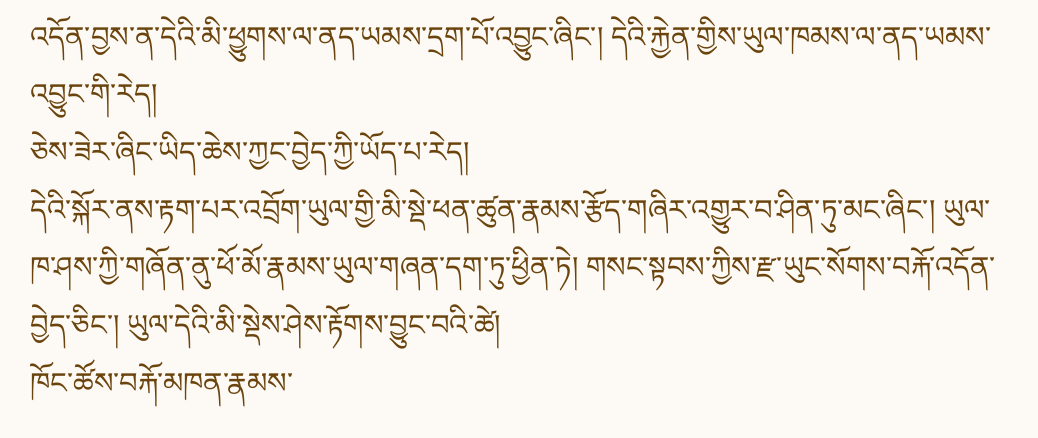འདོན་བྱས་ན་དེའི་མི་ཕྱུགས་ལ་ནད་ཡམས་དྲག་པོ་འབྱུང་ཞིང་། དེའི་རྐྱེན་གྱིས་ཡུལ་ཁམས་ལ་ནད་ཡམས་འབྱུང་གི་རེད།
ཅེས་ཟེར་ཞིང་ཡིད་ཆེས་ཀྱང་བྱེད་ཀྱི་ཡོད་པ་རེད།
དེའི་སྐོར་ནས་རྟག་པར་འབྲོག་ཡུལ་གྱི་མི་སྡེ་ཕན་ཚུན་རྣམས་རྩོད་གཞིར་འགྱུར་བ་ཤིན་ཏུ་མང་ཞིང་། ཡུལ་ཁ་ཤས་ཀྱི་གཞོན་ནུ་ཕོ་མོ་རྣམས་ཡུལ་གཞན་དག་ཏུ་ཕྱིན་ཏེ། གསང་སྟབས་ཀྱིས་རྫ་ཡུང་སོགས་བརྐོ་འདོན་བྱེད་ཅིང་། ཡུལ་དེའི་མི་སྡེས་ཤེས་རྟོགས་བྱུང་བའི་ཚེ།
ཁོང་ཚོས་བརྐོ་མཁན་རྣམས་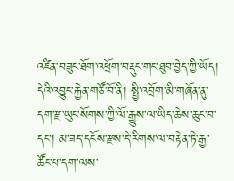འཛིན་བཟུང་ཐོག་འཕྲོག་བརྡུང་གང་ཐུབ་བྱེད་ཀྱི་ཡོད། དེའི་འབྱུང་རྐྱེན་གཙོ་བོ་ནི། སྤྱི་འབྲོག་མི་གཞོན་ནུ་དག་རྫ་ཡུང་སོགས་ཀྱི་ལོ་རྒྱུས་ལ་ཡིད་ཆེས་ཆུང་བ་དང་། མ་ཟད་དངོས་རྫས་དེ་རིགས་ལ་བརྟེན་ཏེ་རྒྱ་ཚོང་པ་དག་ལས་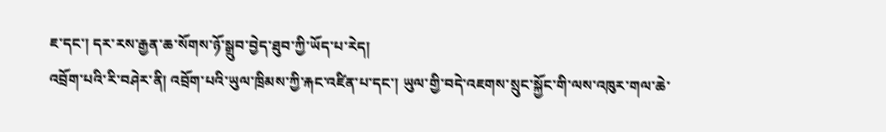ཇ་དང་། དར་རས་རྒྱན་ཆ་སོགས་ཉོ་སྒྲུབ་བྱེད་ཐུབ་ཀྱི་ཡོད་པ་རེད།
འབྲོག་པའི་རི་བཤེར་ནི། འབྲོག་པའི་ཡུལ་ཁྲིམས་ཀྱི་རྐང་འཛིན་པ་དང་། ཡུལ་གྱི་བདེ་འཇགས་སྲུང་སྐྱོང་གི་ལས་འཁུར་གལ་ཆེ་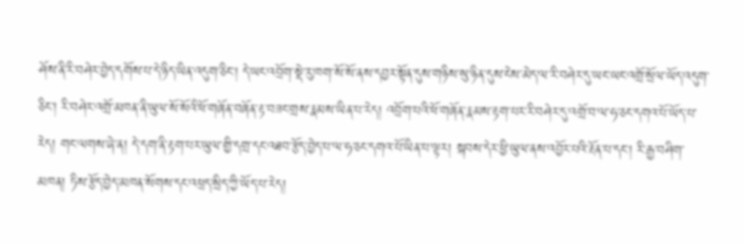ཤོས་ནི་རི་བཤེར་བྱེད་དགོས་པ་དེ་ཉིད་ཡིན་འདུག་ཅིང་། དེ་ཡང་འབྲོག་སྡེ་རུ་ཁག་སོ་སོ་ནས་དབྱར་སྟོན་དུས་གཉིས་སུ་ཉིན་དུས་ངེས་མེད་ལ་རི་བཤེར་དུ་ཡང་ཡང་འགྲོ་སྲོལ་ཡོད་འདུག་ཅིང་། རི་བཤེར་འགྲོ་མཁན་ནི་ཡུལ་སོ་སོའི་ཕོ་གཞོན་བཞོན་རྟ་བཟང་གྲས་རྣམས་ཡིན་པ་རེད། འབྲོག་པའི་ཕོ་གཞོན་རྣམས་རྟག་པར་རི་བཤེར་དུ་འགྲོ་བ་ལ་ཧ་ཅང་དགའ་པོ་ཡོད་པ་རེད། གང་ལགས་ཞེ་ན། དེ་དག་ནི་རྟག་པར་ཡུལ་གྱི་དགྲ་དང་འཐབ་རྩོད་བྱེད་པ་ལ་ཧ་ཅང་དགའ་པོ་ཡིན་པ་ལྟར། སྐབས་དེར་ཕྱི་ཡུལ་ནས་འབྱོར་པའི་རྔོན་པ་དང་། རི་རྒྱ་བཤིག་མཁན། ཏིས་རྩོད་བྱེད་མཁན་སོགས་དང་འཕྲད་སྲིད་ཀྱི་ཡོད་པ་རེད།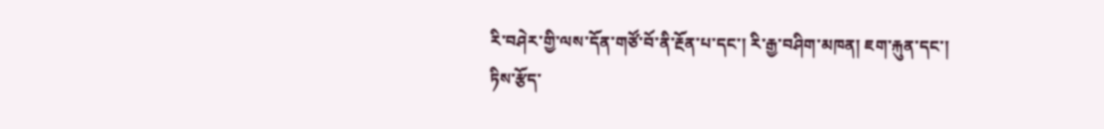རི་བཤེར་གྱི་ལས་དོན་གཙོ་བོ་ནི་རྔོན་པ་དང་། རི་རྒྱ་བཤིག་མཁན། ཇག་རྐུན་དང་།
ཏིས་རྩོད་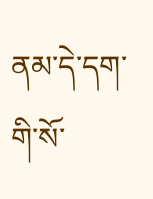ནམ་དེ་དག་གི་སོ་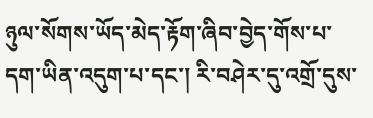ཉུལ་སོགས་ཡོད་མེད་རྟོག་ཞིབ་བྱེད་གོས་པ་དག་ཡིན་འདུག་པ་དང་། རི་བཤེར་དུ་འགྲོ་དུས་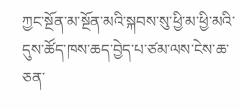ཀྱང་སྔོན་མ་སྔོན་མའི་སྐབས་སུ་ཕྱི་མ་ཕྱི་མའི་དུས་ཚོད་ཁས་ཆད་བྱེད་པ་ཙམ་ལས་ངེས་ཆ་ཅན་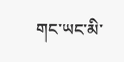གང་ཡང་མི་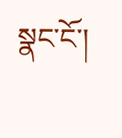སྣང་ངོ་།